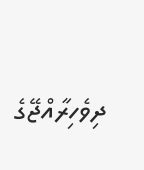ދިވެހިރާއްޖޭގެ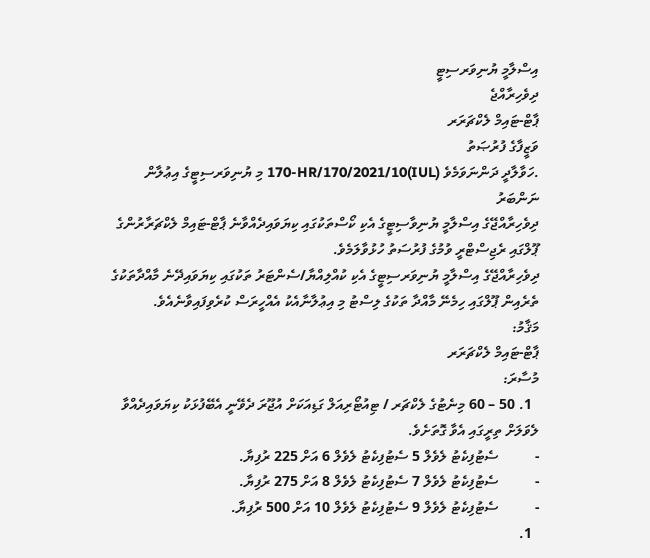އިސްލާމީ ޔުނިވަރސިޓީ
ދިވެހިރާއްޖެ
ޕާޓް-ޓައިމް ލެކްޗަރަރ
ވަޒީފާގެ ފުރުޞަތު
.ހަވާލާދީ ދަންނަވަމެވެ (IUL)170-HR/170/2021/10 މި ޔުނިވަރސިޓީގެ އިޢުލާން ނަންބަރު
ދިވެހިރާއްޖޭގެ އިސްލާމީ ޔުނިވާސިޓީގެ އެކި ކޯސްތަކުގައި ކިޔަވައިދެއްވާނެ ޕާޓް-ޓައިމް ލެކްޗަރާރުންގެ ޕޫލްގައި ރެޖިސްޓްރީ ވުމުގެ ފުރުސަތު ހުޅުވާލަމެވެ.
ދިވެހިރާއްޖޭގެ އިސްލާމީ ޔުނިވަރސިޓީގެ އެކި ކުއްލިއްޔާ/ސެންޓަރު ތަކުގައި ކިޔަވައިދޭނެ މާއްދާތަކުގެ ތެރެއިން ޕޫލްގައި ހިމެނޭ މާއްދާ ތަކުގެ ލިސްޓު މި އިޢުލާނާއެކު އެއްހީރަސް ކުރެވިފައިވާނެއެވެ.
މަޤާމު:
ޕާޓް-ޓައިމް ލެކްޗަރަރ
މުސާރަ:
  1. 50 – 60 މިނެޓުގެ ލެކްޗަރ / ޓިއުޓޯރިއަލް ގަޑިއަކަށް އުޖޫރަ ދެވޭނީ އެބޭފުޅަކު ކިޔަވައިދެއްވާ ލެވަލަށް ތިރީގައި އެވާ ގޮތަށެވެ.
-          ސެޓުފިކެޓު ލެވެލް 5 ސެޓުފިކެޓު ލެވެލް 6 އަށް 225 ރުފިޔާ.
-          ސެޓުފިކެޓު ލެވެލް 7 ސެޓުފިކެޓު ލެވެލް 8 އަށް 275 ރުފިޔާ.
-          ސެޓުފިކެޓު ލެވެލް 9 ސެޓުފިކެޓު ލެވެލް 10 އަށް 500 ރުފިޔާ.
  1.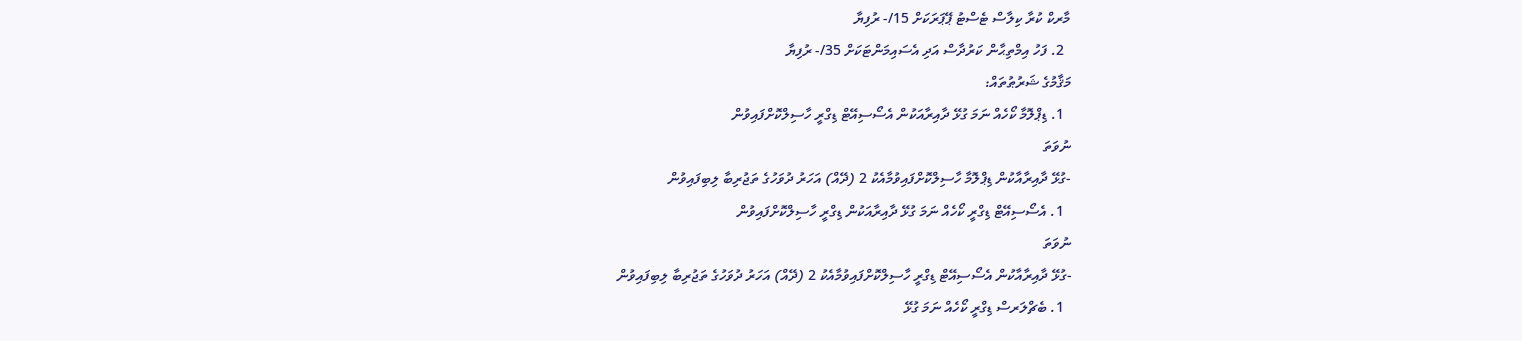މާރކް ކުރާ ކިލާސް ޓެސްޓު ޕޭޕަރަކަށް 15/- ރުފިޔާ
  2. ފަހު އިމްތިޙާން ކަރުދާސް އަދި އެސައިމަންޓަކަށް 35/- ރުފިޔާ
މަޤާމުގެ ޝަރުޠުތައް:
  1. ޑިޕްލޮމާ ކޯހެއް ނަމަ ގުޅޭ ދާއިރާއަކުން އެސޯސިއޭޓް ޑިގްރީ ހާސިލްކޮށްފައިވުން
ނުވަތަ
-ގުޅޭ ދާއިރާއާކުން ޑިޕްލޮމާ ހާސިލްކޮށްފައިވުމާއެކު 2 (ދޭއް) އަހަރު ދުވަހުގެ ތަޖުރިބާ ލިބިފައިވުން
  1. އެސޯސިއޭޓް ޑިގްރީ ކޯހެއް ނަމަ ގުޅޭ ދާއިރާއަކުން ޑިގްރީ ހާސިލްކޮށްފައިވުން
ނުވަތަ
-ގުޅޭ ދާއިރާއާކުން އެސޯސިއޭޓް ޑިގްރީ ހާސިލްކޮށްފައިވުމާއެކު 2 (ދޭއް) އަހަރު ދުވަހުގެ ތަޖުރިބާ ލިބިފައިވުން
  1. ބެޗްލަރސް ޑިގްރީ ކޯހެއް ނަމަ ގުޅޭ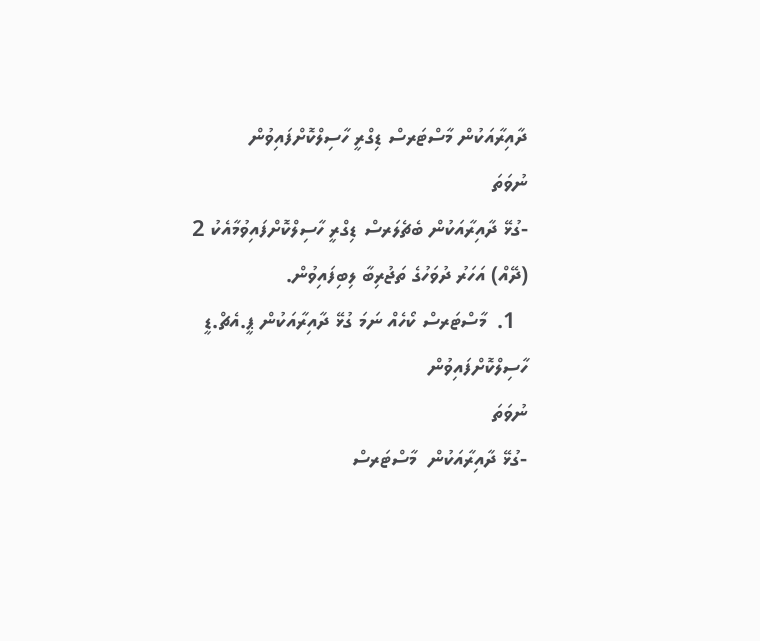ދާއިރާއަކުން މާސްޓަރސް ޑިގްރީ ހާސިލްކޮށްފައިވުން
ނުވަތަ
-ގުޅޭ ދާއިރާއަކުން ބެޗެލަރސް ޑިގްރީ ހާސިލްކޮށްފައިވުމާއެކު 2 (ދޭއް) އަހަރު ދުވަހުގެ ތަޖުރިބާ ލިބިފައިވުން.
  1.  މާސްޓަރސް ކޯހެއް ނަމަ ގުޅޭ ދާއިރާއަކުން ޕީ.އެޗް.ޑީ ހާސިލްކޮށްފައިވުން
ނުވަތަ
-ގުޅޭ ދާއިރާއަކުން  މާސްޓަރސް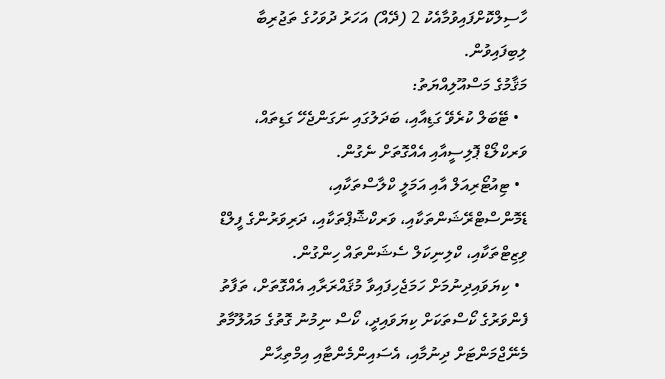ހާސިލްކޮށްފައިވުމާއެކު 2 (ދޭއް) އަހަރު ދުވަހުގެ ތަޖުރިބާ ލިބިފައިވުން.
މަޤާމުގެ މަސްއޫލިއްޔަތު:
  • ޓޭބަލް ކުރެވޭ ގަޑިއާއި، ބަދަލުގައި ނަގަންޖެހޭ ގަޑިތައް، ވަރކްލޯޑް ޕޮލިސީއާއި އެއްގޮތަށް ނެގުން.
  • ޓިއުޓޯރިއަލް އާއި އަމަލީ ކްލާސްތަކާއި، ޑެމޮންސްޓްރޭޝަންތަކާއި، ވަރކްޝޮޕްތަކާއި، ދަރިވަރުންގެ ފީލްޑް ވިޒިޓްތަކާއި، ކްލިނިކަލް ސެޝަންތައް ހިންގުން.
  • ކިޔަވައިދިނުމަށް ހަމަޖެހިފައިވާ މުޤައްރަރާއި އެއްގޮތަށް، ތަފާތު ފެންވަރުގެ ކޯސްތަކަށް ކިޔަވައިދީ، ކޯސް ނިމުނު ގޮތުގެ މައުލޫމާތު މެނޭޖްމަންޓަށް ދިނުމާއި، އެސައިންމެންޓާއި އިމްތިޙާން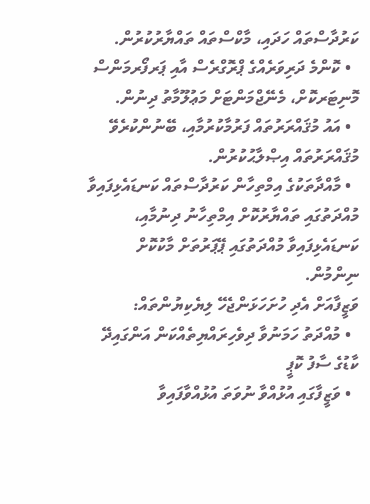ކަރުދާސްތައް ހަދައި، މާކްސްތައް ތައްޔާރުކުރުން.
  • ކޮންމެ ދަރިވަރެއްގެ ޕްރޮގްރެސް އާއި ޕަރފޯރމަންސް މޮނިޓަރކޮށް، މެނޭޖްމަންޓަށް މަޢުލޫމާތު ދިނުން.
  • އައު މުޤައްރަރުތައް ފަރުމާކުރުމާއި، ބޭނުންކުރެވޭ މުޤައްރަރުތައް އިޞްލާޙުކުރުން.
  • މާއްދާތަކުގެ އިމްތިހާން ކަރުދާސްތައް ކަނޑައެޅިފައިވާ މުއްދަތުގައި ތައްޔާރުކޮށް އިމްތިހާނު ދިނުމާއި، ކަނޑައެޅިފައިވާ މުއްދަތުގައި ޕޭޕަރުތަށް މާކުކޮށް ނިންމުން.
ވަޒީފާއަށް އެދި ހުށަހަޅަންޖެހޭ ލިޔެކިޔުންތައް:
  • މުއްދަތު ހަމަނުވާ ދިވެހިރައްޔިތެއްކަން އަންގައިދޭ ކާޑުގެ ސާފު ކޮޕީ
  • ވަޒީފާގައި އުޅުއްވާ ނުވަތަ އުޅުއްވާފައިވާ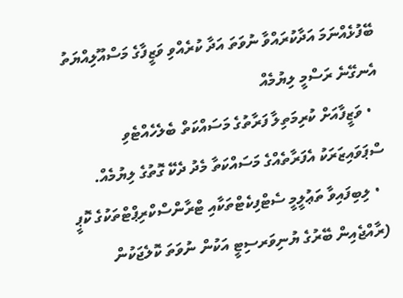ބޭފުޅެއްނަމަ އަދާކުރައްވާ ނުވަތަ އަދާ ކުރެއްވި ވަޒީފާގެ މަސްއޫލިއްޔަތު އެނގޭނެ ރަސްމީ ލިޔުމެއް
  • ވަޒީފާއަށް ކުރިމަތިލާ ފަރާތުގެ މަސައްކަތް ބެލެހެއްޓެވި ސްޕަވައިޒަރަކު އެފަރާތެއްގެ މަސައްކަތާ މެދު ދެކޭ ގޮތުގެ ލިޔުމެއް.
  • ލިބިފައިވާ ތަޢުލީމީ ސެޓްފިކެޓްތަކާއި ޓްރާންސްކްރިޕްޓްތަކުގެ ކޮޕީ (ރާއްޖެއިން ބޭރުގެ ޔުނިވަރސިޓީ އަކުން ނުވަތަ ކޮލެޖަކުން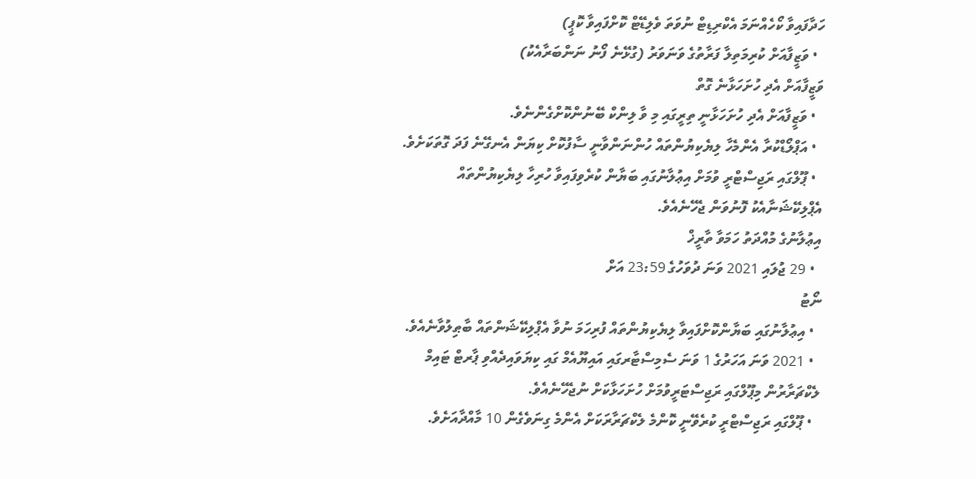ހަދާފައިވާ ކޯހެއްނަމަ އެކްރިޑިޓް ނުވަތަ ވެލިޑޭޓް ކޮށްފައިވާ ކޮޕީ)
  • ވަޒީފާއަށް ކުރިމަތިލާ ފަރާތުގެ ވަނަވަރު (ގުޅޭނެ ފޯނު ނަންބަރާއެކު)
ވަޒީފާއަށް އެދި ހުށަހަޅާނެ ގޮތް
  • ވަޒީފާއަށް އެދި ހުށަހަޅާނީ ތިރީގައި މި ވާ ލިންކް ބޭނުންކޮށްގެންނެވެ.
  • އަޕްލޯޑްކުރާ އެންމެހާ ލިޔެކިޔުންތައް ހުންނަންވާނީ ސާފުކޮށް ކިޔަން އެނގޭނެ ފަދަ ގޮތަކަށެވެ.
  • ޕޫލްގައި ރަޖިސްޓްރީ ވުމަށް އިޢުލާނުގައި ބަޔާން ކުރެވިފައިވާ ހުރިހާ ލިޔެކިޔުންތައް އެޕްލިކޭޝަނާއެކު ފޮނުވަން ޖެހޭނެއެވެ.
އިޢުލާނުގެ މުއްދަތު ހަމަވާ ތާރީޚް
  • 29 ޖުލައި 2021 ވަނަ ދުވަހުގެ 23:59 އަށް
ނޯޓު
  • އިޢުލާނުގައި ބަޔާންކޮށްފައިވާ ލިޔެކިޔުންތައް ފުރިހަމަ ނުވާ އެޕްލިކޭޝަންތައް ބާޠިލުވާނެއެވެ.
  • 2021 ވަނަ އަހަރުގެ 1 ވަނަ ސެމިސްޓާރގައި އައިޔޫއެމް ގައި ކިޔަވައިދެއްވި ޕާރޓް ޓައިމް ލެކްޗަރާރުން މިޕޫލްގައި ރަޖިސްޓަރީވުމަށް ހުށަހަޅާކަށް ނުޖެހޭނެއެވެ.
  • ޕޫލްގައި ރަޖިސްޓްރީ ކުރެވޭނީ ކޮންމެ ލެކްޗަރާރަކަށް އެންމެ ގިނަވެގެން 10 މާއްދާއަށެވެ.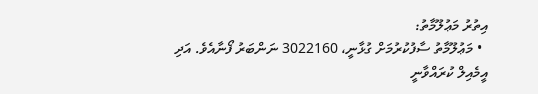އިތުރު މަޢުލޫމާތު:
  • މަޢުލޫމާތު ސާފުކުރުމަށް ގުޅާނީ، 3022160 ނަންބަރު ފޯނާއެވެ. އަދި އީމެއިލް ކުރައްވާނީ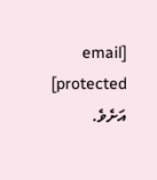[email protected] އަށެވެ.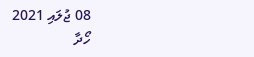08 ޖުލައި 2021
ހޯދާ